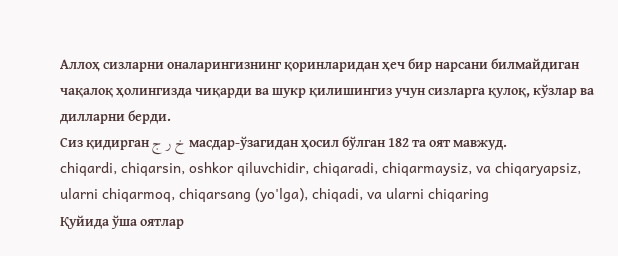Аллоҳ сизларни оналарингизнинг қоринларидан ҳеч бир нарсани билмайдиган чақалоқ ҳолингизда чиқарди ва шукр қилишингиз учун сизларга қулоқ, кўзлар ва дилларни берди.
Сиз қидирган خ ر ج масдар-ўзагидан ҳосил бўлган 182 та оят мавжуд.
chiqardi, chiqarsin, oshkor qiluvchidir, chiqaradi, chiqarmaysiz, va chiqaryapsiz, ularni chiqarmoq, chiqarsang (yo'lga), chiqadi, va ularni chiqaring
Қуйида ўша оятлар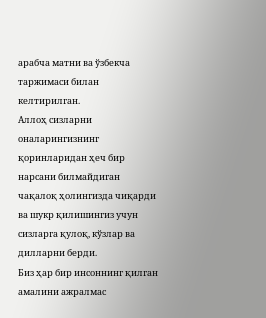арабча матни ва ўзбекча таржимаси билан келтирилган.
Аллоҳ сизларни оналарингизнинг қоринларидан ҳеч бир нарсани билмайдиган чақалоқ ҳолингизда чиқарди ва шукр қилишингиз учун сизларга қулоқ, кўзлар ва дилларни берди.
Биз ҳар бир инсоннинг қилган амалини ажралмас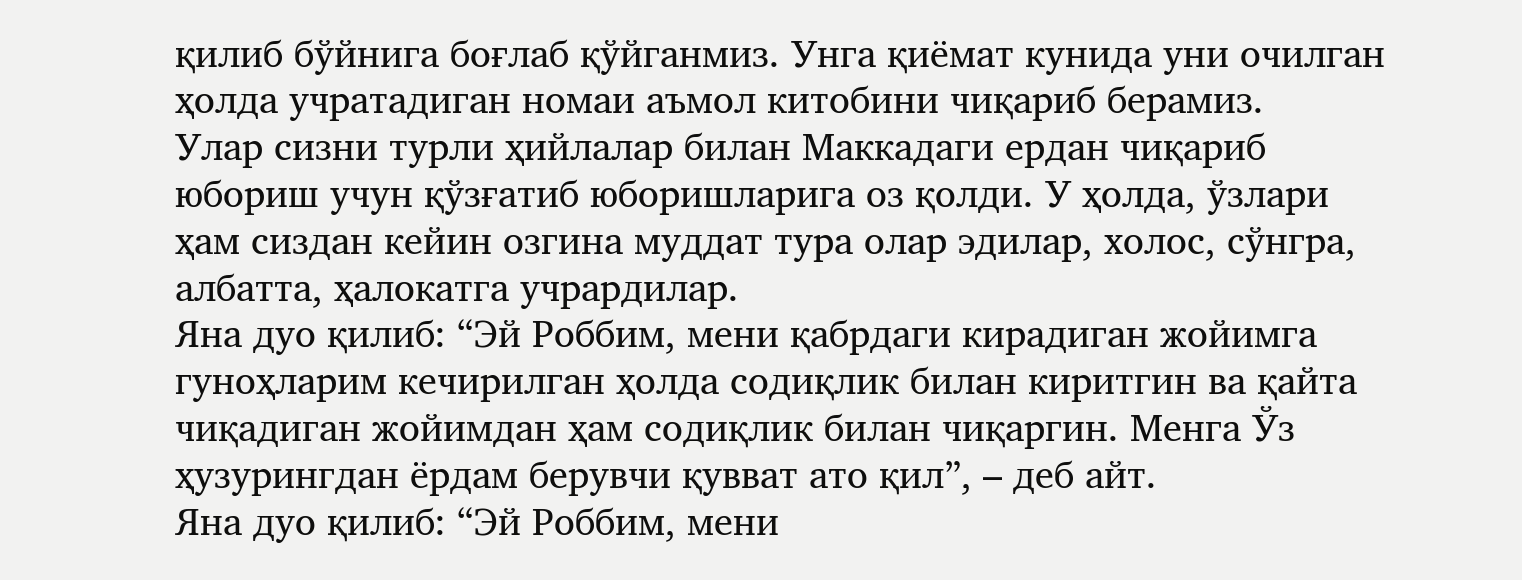қилиб бўйнига боғлаб қўйганмиз. Унга қиёмат кунида уни очилган ҳолда учратадиган номаи аъмол китобини чиқариб берамиз.
Улар сизни турли ҳийлалар билан Маккадаги ердан чиқариб юбориш учун қўзғатиб юборишларига оз қолди. У ҳолда, ўзлари ҳам сиздан кейин озгина муддат тура олар эдилар, холос, сўнгра, албатта, ҳалокатга учрардилар.
Яна дуо қилиб: “Эй Роббим, мени қабрдаги кирадиган жойимга гуноҳларим кечирилган ҳолда содиқлик билан киритгин ва қайта чиқадиган жойимдан ҳам содиқлик билан чиқаргин. Менга Ўз ҳузурингдан ёрдам берувчи қувват ато қил”, – деб айт.
Яна дуо қилиб: “Эй Роббим, мени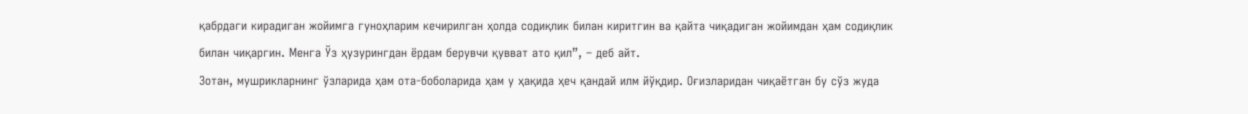қабрдаги кирадиган жойимга гуноҳларим кечирилган ҳолда содиқлик билан киритгин ва қайта чиқадиган жойимдан ҳам содиқлик билан чиқаргин. Менга Ўз ҳузурингдан ёрдам берувчи қувват ато қил”, – деб айт.
Зотан, мушрикларнинг ўзларида ҳам ота-боболарида ҳам у ҳақида ҳеч қандай илм йўқдир. Оғизларидан чиқаётган бу сўз жуда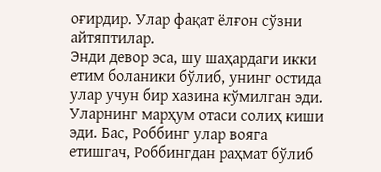оғирдир. Улар фақат ёлғон сўзни айтяптилар.
Энди девор эса, шу шаҳардаги икки етим боланики бўлиб, унинг остида улар учун бир хазина кўмилган эди. Уларнинг марҳум отаси солиҳ киши эди. Бас, Роббинг улар вояга етишгач, Роббингдан раҳмат бўлиб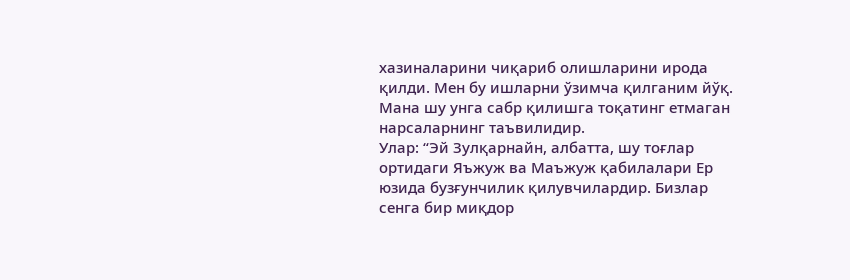хазиналарини чиқариб олишларини ирода қилди. Мен бу ишларни ўзимча қилганим йўқ. Мана шу унга сабр қилишга тоқатинг етмаган нарсаларнинг таъвилидир.
Улар: “Эй Зулқарнайн, албатта, шу тоғлар ортидаги Яъжуж ва Маъжуж қабилалари Ер юзида бузғунчилик қилувчилардир. Бизлар сенга бир миқдор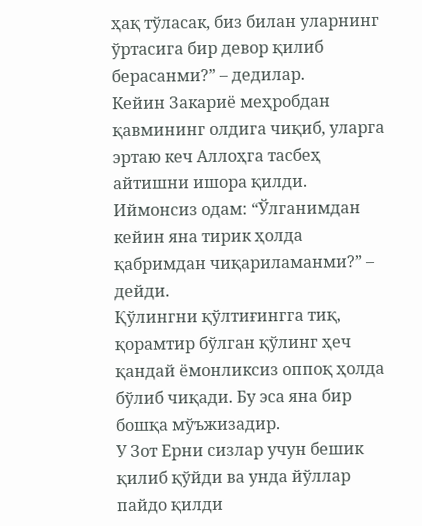ҳақ тўласак, биз билан уларнинг ўртасига бир девор қилиб берасанми?” – дедилар.
Кейин Закариё меҳробдан қавмининг олдига чиқиб, уларга эртаю кеч Аллоҳга тасбеҳ айтишни ишора қилди.
Иймонсиз одам: “Ўлганимдан кейин яна тирик ҳолда қабримдан чиқариламанми?” – дейди.
Қўлингни қўлтиғингга тиқ, қорамтир бўлган қўлинг ҳеч қандай ёмонликсиз оппоқ ҳолда бўлиб чиқади. Бу эса яна бир бошқа мўъжизадир.
У Зот Ерни сизлар учун бешик қилиб қўйди ва унда йўллар пайдо қилди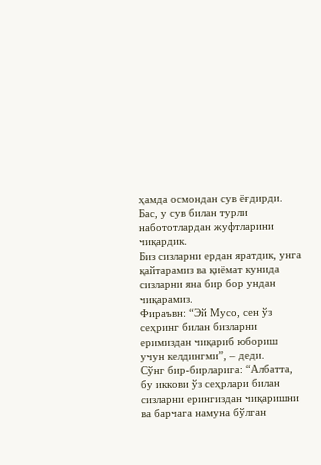ҳамда осмондан сув ёғдирди. Бас, у сув билан турли набототлардан жуфтларини чиқардик.
Биз сизларни ердан яратдик, унга қайтарамиз ва қиёмат кунида сизларни яна бир бор ундан чиқарамиз.
Фираъвн: “Эй Мусо, сен ўз сеҳринг билан бизларни еримиздан чиқариб юбориш учун келдингми”, – деди.
Сўнг бир-бирларига: “Албатта, бу иккови ўз сеҳрлари билан сизларни ерингиздан чиқаришни ва барчага намуна бўлган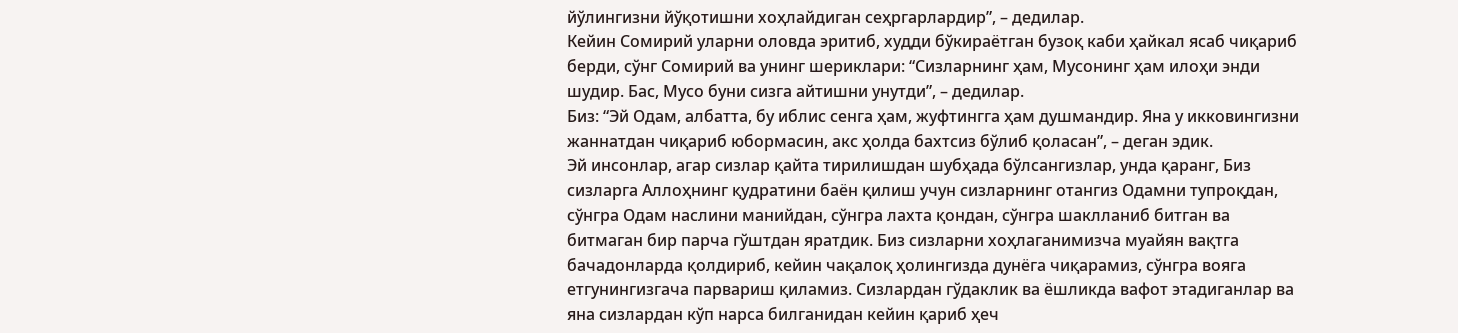йўлингизни йўқотишни хоҳлайдиган сеҳргарлардир”, – дедилар.
Кейин Сомирий уларни оловда эритиб, худди бўкираётган бузоқ каби ҳайкал ясаб чиқариб берди, сўнг Сомирий ва унинг шериклари: “Сизларнинг ҳам, Мусонинг ҳам илоҳи энди шудир. Бас, Мусо буни сизга айтишни унутди”, – дедилар.
Биз: “Эй Одам, албатта, бу иблис сенга ҳам, жуфтингга ҳам душмандир. Яна у икковингизни жаннатдан чиқариб юбормасин, акс ҳолда бахтсиз бўлиб қоласан”, – деган эдик.
Эй инсонлар, агар сизлар қайта тирилишдан шубҳада бўлсангизлар, унда қаранг, Биз сизларга Аллоҳнинг қудратини баён қилиш учун сизларнинг отангиз Одамни тупроқдан, сўнгра Одам наслини манийдан, сўнгра лахта қондан, сўнгра шаклланиб битган ва битмаган бир парча гўштдан яратдик. Биз сизларни хоҳлаганимизча муайян вақтга бачадонларда қолдириб, кейин чақалоқ ҳолингизда дунёга чиқарамиз, сўнгра вояга етгунингизгача парвариш қиламиз. Сизлардан гўдаклик ва ёшликда вафот этадиганлар ва яна сизлардан кўп нарса билганидан кейин қариб ҳеч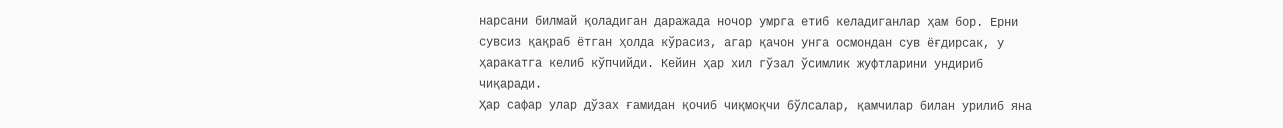нарсани билмай қоладиган даражада ночор умрга етиб келадиганлар ҳам бор. Ерни сувсиз қақраб ётган ҳолда кўрасиз, агар қачон унга осмондан сув ёғдирсак, у ҳаракатга келиб кўпчийди. Кейин ҳар хил гўзал ўсимлик жуфтларини ундириб чиқаради.
Ҳар сафар улар дўзах ғамидан қочиб чиқмоқчи бўлсалар, қамчилар билан урилиб яна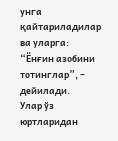унга қайтариладилар ва уларга: “Ёнғин азобини тотинглар”, – дейилади.
Улар ўз юртларидан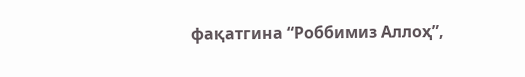фақатгина “Роббимиз Аллоҳ”,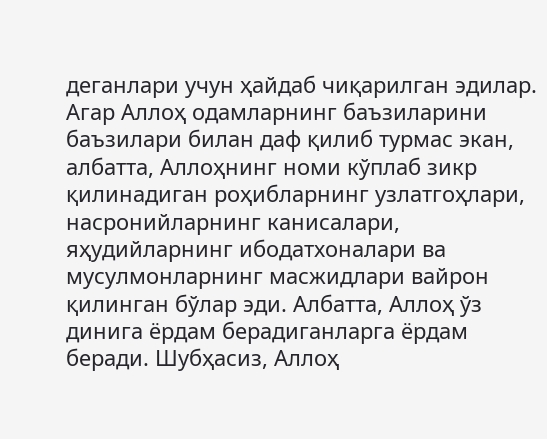деганлари учун ҳайдаб чиқарилган эдилар. Агар Аллоҳ одамларнинг баъзиларини баъзилари билан даф қилиб турмас экан, албатта, Аллоҳнинг номи кўплаб зикр қилинадиган роҳибларнинг узлатгоҳлари, насронийларнинг канисалари, яҳудийларнинг ибодатхоналари ва мусулмонларнинг масжидлари вайрон қилинган бўлар эди. Албатта, Аллоҳ ўз динига ёрдам берадиганларга ёрдам беради. Шубҳасиз, Аллоҳ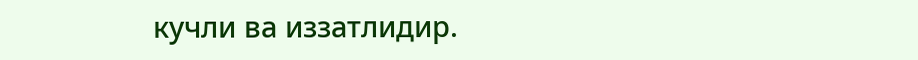кучли ва иззатлидир.